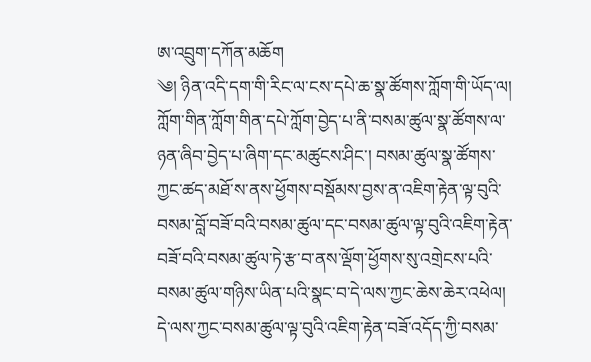ཨ་འབྲུག་དཀོན་མཆོག
༄། ཉིན་འདི་དག་གི་རིང་ལ་ངས་དཔེ་ཆ་སྣ་ཚོགས་ཀློག་གི་ཡོད་ལ། ཀློག་གིན་ཀློག་གིན་དཔེ་ཀློག་བྱེད་པ་ནི་བསམ་ཚུལ་སྣ་ཚོགས་ལ་ཉན་ཞིབ་བྱེད་པ་ཞིག་དང་མཚུངས་ཤིང་། བསམ་ཚུལ་སྣ་ཚོགས་ཀྱང་ཚད་མཐོ་ས་ནས་ཕྱོགས་བསྡོམས་བྱས་ན་འཇིག་རྟེན་ལྟ་བུའི་བསམ་བློ་བཟོ་བའི་བསམ་ཚུལ་དང་བསམ་ཚུལ་ལྟ་བུའི་འཇིག་རྟེན་བཟོ་བའི་བསམ་ཚུལ་ཏེ་རྩ་བ་ནས་ལྡོག་ཕྱོགས་སུ་འགྲེངས་པའི་བསམ་ཚུལ་གཉིས་ཡིན་པའི་སྣང་བ་དེ་ལས་ཀྱང་ཆེས་ཆེར་འཕེལ། དེ་ལས་ཀྱང་བསམ་ཚུལ་ལྟ་བུའི་འཇིག་རྟེན་བཟོ་འདོད་ཀྱི་བསམ་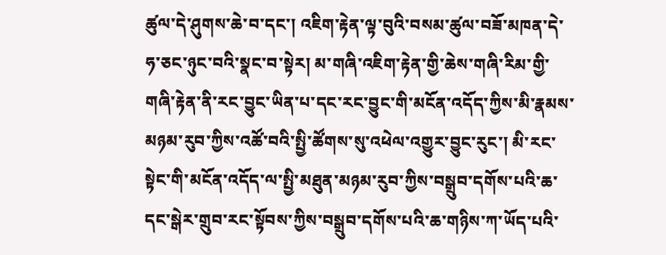ཚུལ་དེ་ཤུགས་ཆེ་བ་དང་། འཇིག་རྟེན་ལྟ་བུའི་བསམ་ཚུལ་བཟོ་མཁན་དེ་ཧ་ཅང་ཉུང་བའི་སྣང་བ་སྟེར། མ་གཞི་འཇིག་རྟེན་གྱི་ཆེས་གཞི་རིམ་གྱི་གཞི་རྟེན་ནི་རང་བྱུང་ཡིན་པ་དང་རང་བྱུང་གི་མངོན་འདོད་ཀྱིས་མི་རྣམས་མཉམ་རུབ་ཀྱིས་འཚོ་བའི་སྤྱི་ཚོགས་སུ་འཕེལ་འགྱུར་བྱུང་རུང་། མི་རང་སྟེང་གི་མངོན་འདོད་ལ་སྤྱི་མཐུན་མཉམ་རུབ་ཀྱིས་བསྒྲུབ་དགོས་པའི་ཆ་དང་སྒེར་གྲུབ་རང་སྟོབས་ཀྱིས་བསྒྲུབ་དགོས་པའི་ཆ་གཉིས་ཀ་ཡོད་པའི་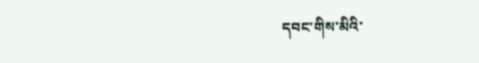དབང་གིས་མིའི་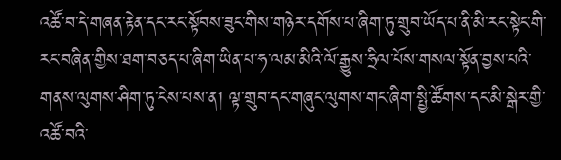འཚོ་བ་དེ་གཞན་རྟེན་དང་རང་སྟོབས་ཟུང་གིས་གཉེར་དགོས་པ་ཞིག་ཏུ་གྲུབ་ཡོད་པ་ནི་མི་རང་སྟེང་གི་རང་བཞིན་གྱིས་ཐག་བཅད་པ་ཞིག་ཡིན་པ་ཧ་ལམ་མིའི་ལོ་རྒྱུས་ཧྲིལ་པོས་གསལ་སྟོན་བྱས་པའི་གནས་ལུགས་ཤིག་ཏུ་ངེས་པས་ན། ལྟ་གྲུབ་དང་གཞུང་ལུགས་གང་ཞིག་སྤྱི་ཚོགས་དང་མི་སྒེར་གྱི་འཚོ་བའི་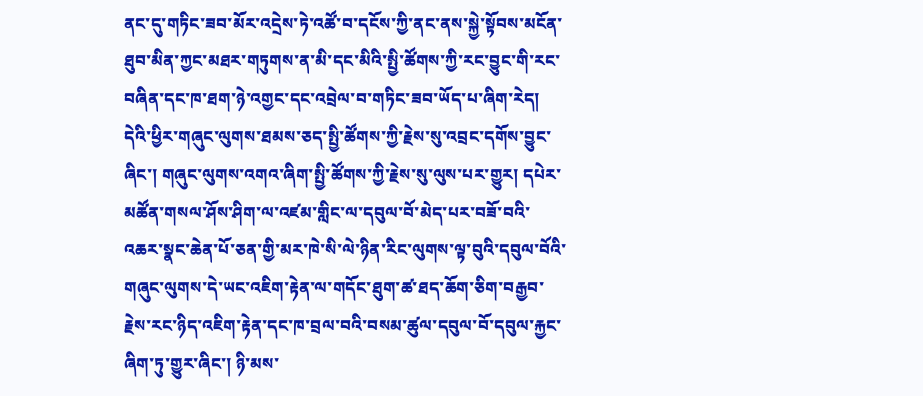ནང་དུ་གཏིང་ཟབ་མོར་འདྲེས་ཏེ་འཚོ་བ་དངོས་ཀྱི་ནང་ནས་སྐྱེ་སྟོབས་མངོན་ཐུབ་མིན་ཀྱང་མཐར་གཏུགས་ན་མི་དང་མིའི་སྤྱི་ཚོགས་ཀྱི་རང་བྱུང་གི་རང་བཞིན་དང་ཁ་ཐག་ཉེ་འགྱང་དང་འབྲེལ་བ་གཏིང་ཟབ་ཡོད་པ་ཞིག་རེད། དེའི་ཕྱིར་གཞུང་ལུགས་ཐམས་ཅད་སྤྱི་ཚོགས་ཀྱི་རྗེས་སུ་འབྲང་དགོས་བྱུང་ཞིང་། གཞུང་ལུགས་འགའ་ཞིག་སྤྱི་ཚོགས་ཀྱི་རྗེས་སུ་ལུས་པར་གྱུར། དཔེར་མཚོན་གསལ་ཤོས་ཤིག་ལ་འཛམ་གླིང་ལ་དབུལ་བོ་མེད་པར་བཟོ་བའི་འཆར་སྣང་ཆེན་པོ་ཅན་གྱི་མར་ཁེ་སི་ལེ་ཉིན་རིང་ལུགས་ལྟ་བུའི་དབུལ་བོའི་གཞུང་ལུགས་དེ་ཡང་འཇིག་རྟེན་ལ་གདོང་ཐུག་ཚ་ཐད་ཆོག་ཅིག་བརྒྱབ་རྗེས་རང་ཉིད་འཇིག་རྟེན་དང་ཁ་བྲལ་བའི་བསམ་ཚུལ་དབུལ་བོ་དབུལ་རྐྱང་ཞིག་ཏུ་གྱུར་ཞིང་། ཉི་མས་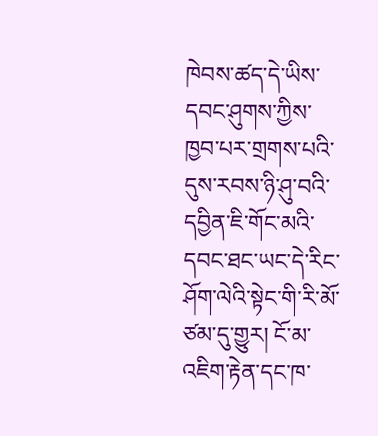ཁེབས་ཚད་དེ་ཡིས་དབང་ཤུགས་ཀྱིས་ཁྱབ་པར་གྲགས་པའི་དུས་རབས་ཉི་ཤུ་བའི་དབྱིན་ཇི་གོང་མའི་དབང་ཐང་ཡང་དེ་རིང་ཤོག་ལེའི་སྟེང་གི་རི་མོ་ཙམ་དུ་གྱུར། ངོ་མ་འཇིག་རྟེན་དང་ཁ་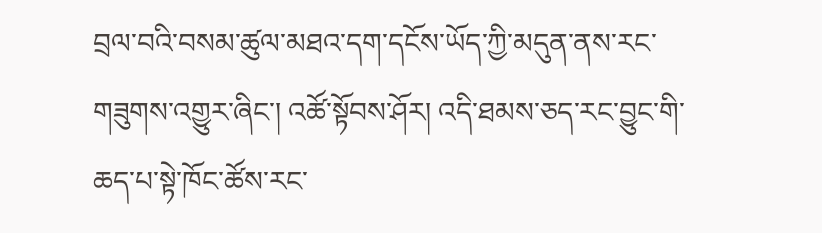བྲལ་བའི་བསམ་ཚུལ་མཐའ་དག་དངོས་ཡོད་ཀྱི་མདུན་ནས་རང་གཟུགས་འགྱུར་ཞིང་། འཚོ་སྟོབས་ཤོར། འདི་ཐམས་ཅད་རང་བྱུང་གི་ཆད་པ་སྟེ་ཁོང་ཚོས་རང་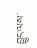བྱུང་ལས་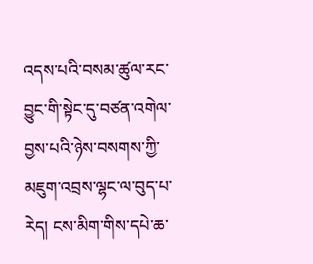འདས་པའི་བསམ་ཚུལ་རང་བྱུང་གི་སྟེང་དུ་བཙན་འགེལ་བྱས་པའི་ཉེས་བསགས་ཀྱི་མཇུག་འབྲས་ལྷང་ལ་བུད་པ་རེད། ངས་མིག་གིས་དཔེ་ཆ་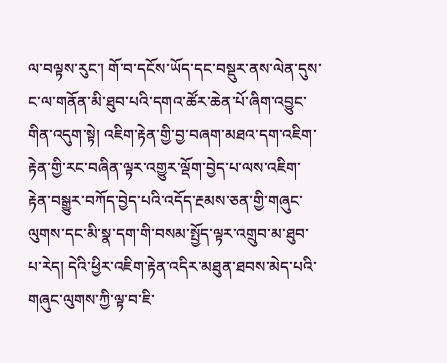ལ་བལྟས་རུང་། གོ་བ་དངོས་ཡོད་དང་བསྡུར་ནས་ལེན་དུས་ང་ལ་གནོན་མི་ཐུབ་པའི་དགའ་ཚོར་ཆེན་པོ་ཞིག་འབྱུང་གིན་འདུག་སྟེ། འཇིག་རྟེན་གྱི་བྱ་བཞག་མཐའ་དག་འཇིག་རྟེན་གྱི་རང་བཞིན་ལྟར་འགྱུར་ལྡོག་བྱེད་པ་ལས་འཇིག་རྟེན་བསྒྱུར་བཀོད་བྱེད་པའི་འདོད་རྔམས་ཅན་གྱི་གཞུང་ལུགས་དང་མི་སྣ་དག་གི་བསམ་སྤྱོད་ལྟར་འགྲུབ་མ་ཐུབ་པ་རེད། དེའི་ཕྱིར་འཇིག་རྟེན་འདིར་མཐུན་ཐབས་མེད་པའི་གཞུང་ལུགས་ཀྱི་ལྟ་བ་ཇི་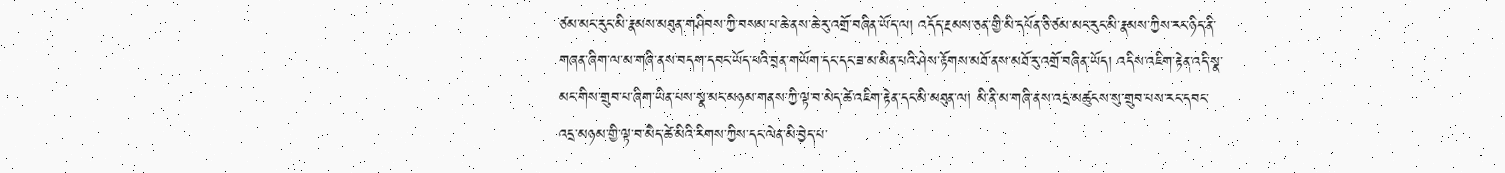ཙམ་མང་རུང་མི་རྣམས་མཐུན་གཤིབས་ཀྱི་བསམ་པ་ཆེ་ནས་ཆེ་རུ་འགྲོ་བཞིན་ཡོད་ལ། འདོད་རྔམས་ཅན་གྱི་མི་དཔོན་ཅི་ཙམ་མང་རུང་མི་རྣམས་ཀྱིས་རང་ཉིད་ནི་གཞན་ཞིག་ལ་མ་གཞི་ནས་བདག་དབང་ཡོད་པའི་བྲན་གཡོག་དང་དང་ཟ་མ་མིན་པའི་ཤེས་རྟོགས་མཐོ་ནས་མཐོ་རུ་འགྲོ་བཞིན་ཡོད། འདིས་འཇིག་རྟེན་འདི་སྣ་མང་གིས་གྲུབ་པ་ཞིག་ཡིན་པས་སྣ་མང་མཉམ་གནས་ཀྱི་ལྟ་བ་མེད་ཚེ་འཇིག་རྟེན་དང་མི་མཐུན་ལ། མི་ནི་མ་གཞི་ནས་འདྲ་མཚུངས་སུ་གྲུབ་པས་རང་དབང་འདྲ་མཉམ་གྱི་ལྟ་བ་མཻད་ཚེ་མིའི་རིགས་ཀྱིས་དང་ལེན་མི་བྱེད་པ་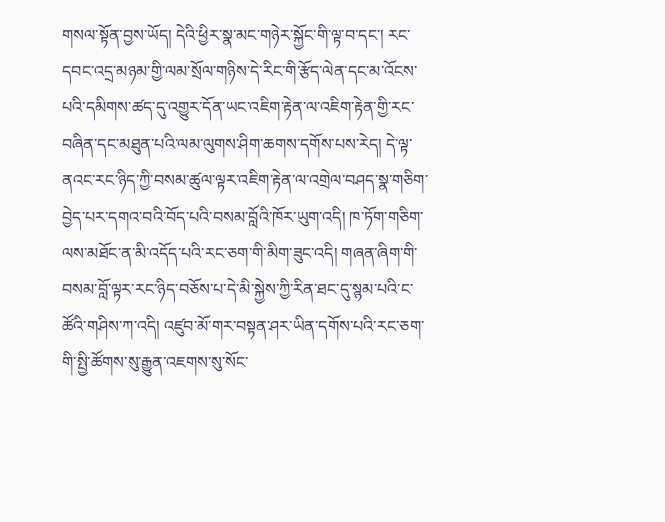གསལ་སྟོན་བྱས་ཡོད། དེའི་ཕྱིར་སྣ་མང་གཉེར་སྐྱོང་གི་ལྟ་བ་དང་། རང་དབང་འདྲ་མཉམ་གྱི་ལམ་སྲོལ་གཉིས་དེ་རིང་གི་རྩོད་ལེན་དང་མ་འོངས་པའི་དམིགས་ཚད་དུ་འགྱུར་དོན་ཡང་འཇིག་རྟེན་ལ་འཇིག་རྟེན་གྱི་རང་བཞིན་དང་མཐུན་པའི་ལམ་ལུགས་ཤིག་ཆགས་དགོས་པས་རེད། དེ་ལྟ་ནའང་རང་ཉིད་ཀྱི་བསམ་ཚུལ་ལྟར་འཇིག་རྟེན་ལ་འགྲེལ་བཤད་སྣ་གཅིག་བྱེད་པར་དགའ་བའི་བོད་པའི་བསམ་བློའི་ཁོར་ཡུག་འདི། ཁ་ཏོག་གཅིག་ལས་མཐོང་ན་མི་འདོད་པའི་རང་ཅག་གི་མིག་ཟུང་འདི། གཞན་ཞིག་གི་བསམ་བློ་ལྟར་རང་ཉིད་བཅོས་པ་དེ་མི་སྐྱེས་ཀྱི་རིན་ཐང་དུ་སྙམ་པའི་ང་ཚོའི་གཤིས་ཀ་འདི། འཛུབ་མོ་གར་བསྟན་ཤར་ཡིན་དགོས་པའི་རང་ཅག་གི་སྤྱི་ཚོགས་སུ་རྒྱུན་འཇགས་སུ་སོང་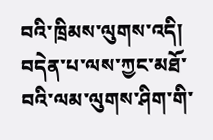བའི་ཁྲིམས་ལུགས་འདི། བདེན་པ་ལས་ཀྱང་མཐོ་བའི་ལམ་ལུགས་ཤིག་གི་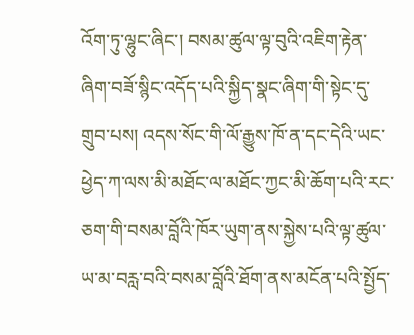འོག་ཏུ་ལྷུང་ཞིང་། བསམ་ཚུལ་ལྟ་བུའི་འཇིག་རྟེན་ཞིག་བཟོ་སྙིང་འདོད་པའི་སྐྱིད་སྣང་ཞིག་གི་སྟེང་དུ་གྲུབ་པས། འདས་སོང་གི་ལོ་རྒྱུས་ཁོ་ན་དང་དེའི་ཡང་ཕྱེད་ཀ་ལས་མི་མཐོང་ལ་མཐོང་ཀྱང་མི་ཆོག་པའི་རང་ཅག་གི་བསམ་བློའི་ཁོར་ཡུག་ནས་སྐྱེས་པའི་ལྟ་ཚུལ་ཡ་མ་བརླ་བའི་བསམ་བློའི་ཐོག་ནས་མངོན་པའི་སྤྱོད་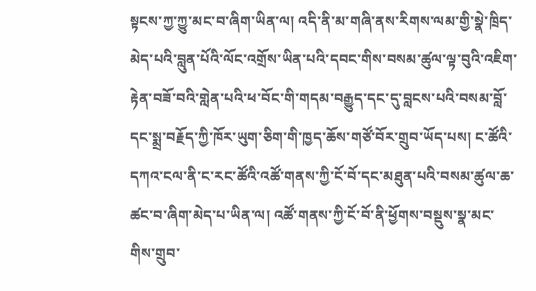སྟངས་ཀྱ་ཀྱུ་མང་བ་ཞིག་ཡིན་ལ། འདི་ནི་མ་གཞི་ནས་རིགས་ལམ་གྱི་སྣེ་ཁྲིད་མེད་པའི་བླུན་པོའི་ལོང་འགྲོས་ཡིན་པའི་དབང་གིས་བསམ་ཚུལ་ལྟ་བུའི་འཇིག་རྟེན་བཟོ་བའི་གླེན་པའི་ཕ་བོང་གི་གདམ་བརྒྱུད་དང་དུ་བླངས་པའི་བསམ་བློ་དང་སྨྲ་བརྗོད་ཀྱི་ཁོར་ཡུག་ཅིག་གི་ཁྱད་ཆོས་གཙོ་བོར་གྲུབ་ཡོད་པས། ང་ཚོའི་དཀའ་ངལ་ནི་ང་རང་ཚོའི་འཚོ་གནས་ཀྱི་ངོ་བོ་དང་མཐུན་པའི་བསམ་ཚུལ་ཆ་ཚང་བ་ཞིག་མེད་པ་ཡིན་ལ། འཚོ་གནས་ཀྱི་ངོ་བོ་ནི་ཕྱོགས་བསྡུས་སྣ་མང་གིས་གྲུབ་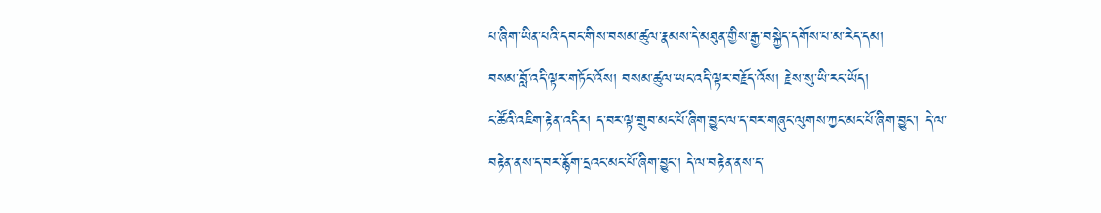པ་ཞིག་ཡིན་པའི་དབང་གིས་བསམ་ཚུལ་རྣམས་དེ་མཐུན་གྱིས་རྒྱ་བསྐྱེད་དགོས་པ་མ་རེད་དམ།
བསམ་བློ་འདི་ལྟར་གཏོང་འོས། བསམ་ཚུལ་ཡང་འདི་ལྟར་བརྗོད་འོས། རྗེས་སུ་ཡི་རང་ཡོད།
ང་ཚོའི་འཇིག་རྟེན་འདིར། ད་བར་ལྟ་གྲུབ་མང་པོ་ཞིག་བྱུང་ལ་ད་བར་གཞུང་ལུགས་ཀྱང་མང་པོ་ཞིག་བྱུང་། དེ་ལ་བརྟེན་ནས་ད་བར་རྙོག་དྲའང་མང་པོ་ཞིག་བྱུང་། དེ་ལ་བརྟེན་ནས་ད་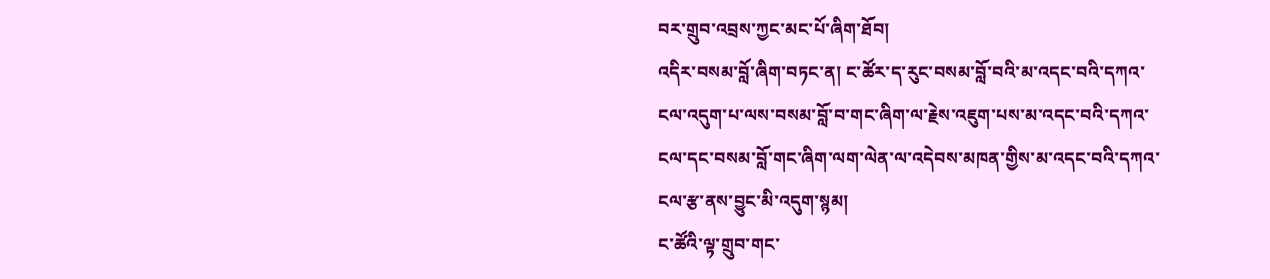བར་གྲུབ་འབྲས་ཀྱང་མང་པོ་ཞིག་ཐོབ།
འདིར་བསམ་བློ་ཞིག་བཏང་ན། ང་ཚོར་ད་རུང་བསམ་བློ་བའི་མ་འདང་བའི་དཀའ་ངལ་འདུག་པ་ལས་བསམ་བློ་བ་གང་ཞིག་ལ་རྗེས་འཇུག་པས་མ་འདང་བའི་དཀའ་ངལ་དང་བསམ་བློ་གང་ཞིག་ལག་ལེན་ལ་འདེབས་མཁན་གྱིས་མ་འདང་བའི་དཀའ་ངལ་རྩ་ནས་བྱུང་མི་འདུག་སྙམ།
ང་ཚོའི་ལྟ་གྲུབ་གང་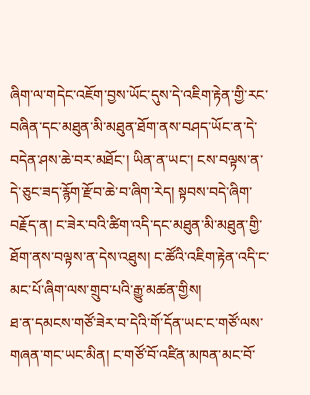ཞིག་ལ་གདེང་འཇོག་བྱས་ཡོང་དུས་དེ་འཇིག་རྟེན་གྱི་རང་བཞིན་དང་མཐུན་མི་མཐུན་ཐོག་ནས་བཤད་ཡོང་ན་དེ་བདེན་ཤས་ཆེ་བར་མཐོང་། ཡིན་ན་ཡང་། ངས་བལྟས་ན་དེ་ཅུང་ཟད་རྙོག་རྫོབ་ཆེ་བ་ཞིག་རེད། སྟབས་བདེ་ཞིག་བརྗོད་ན། ང་ཟེར་བའི་ཚིག་འདི་དང་མཐུན་མི་མཐུན་གྱི་ཐོག་ནས་བལྟས་ན་དེས་འཐུས། ང་ཚོའི་འཇིག་རྟེན་འདི་ང་མང་པོ་ཞིག་ལས་གྲུབ་པའི་རྒྱུ་མཚན་གྱིས།
ཐ་ན་དམངས་གཙོ་ཟེར་བ་དེའི་གོ་དོན་ཡང་ང་གཙོ་ལས་གཞན་གང་ཡང་མིན། ང་གཙོ་བོ་འཛིན་མཁན་མང་བོ་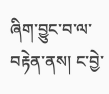ཞིག་བྱུང་བ་ལ་བརྟེན་ནས། ང་བྱེ་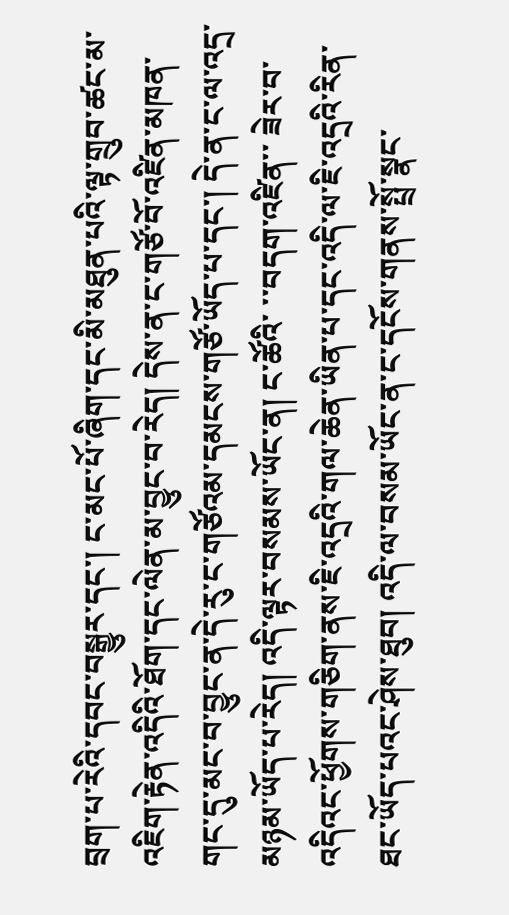བྲག་པ་རེའི་དབང་བསྒྱུར་དང་། ང་མང་པོ་ཞིག་དང་མི་མཐུན་པའི་ལྟ་གྲུབ་ཚང་མ་འཇིག་རྟེན་འདིའི་ཐོག་དང་ལེན་མ་བྱུང་བ་རེད། དེས་ན་ང་གཙོ་བོ་འཛིན་མཁན་གང་དུ་མང་བ་བྱུང་ན་དེ་རུ་ང་གཙོའམ་དམངས་གཙོ་ཡོད་པ་དང་། དེ་ན་ང་ལ་འདྲ་མཉམ་ཡོད་པ་རེད། འདི་ལྟར་བསམས་ཡོང་ན། ང་ཚོའི་ ་་བདག་འཛིན་་ ཟེར་བ་འདིའང་ཕྱོགས་གཅིག་ནས་ཇི་འདྲའི་གལ་ཆེན་ཡིན་པ་དང་འདི་ལ་ཇི་འདྲའི་རིན་ཐང་ཡོད་པའང་ཤེས་ཐུབ། འདི་ལ་བསམ་ཡོང་ན་ང་དངོས་གནས་སྤྲོ་སྣང་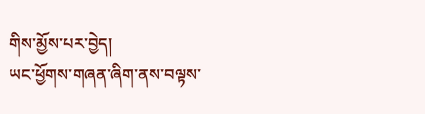གིས་མྱོས་པར་བྱེད།
ཡང་ཕྱོགས་གཞན་ཞིག་ནས་བལྟས་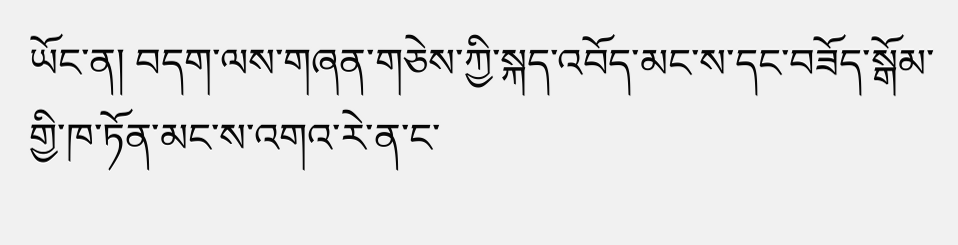ཡོང་ན། བདག་ལས་གཞན་གཅེས་ཀྱི་སྐད་འབོད་མང་ས་དང་བཟོད་སྒོམ་གྱི་ཁ་ཏོན་མང་ས་འགའ་རེ་ན་ང་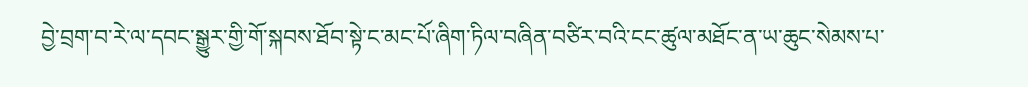བྱེ་བྲག་བ་རེ་ལ་དབང་སྒྱུར་གྱི་གོ་སྐབས་ཐོབ་སྟེ་ང་མང་པོ་ཞིག་ཏིལ་བཞིན་བཙིར་བའི་ངང་ཚུལ་མཐོང་ན་ཡ་ཆུང་སེམས་པ་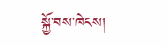སྐྱོ་བས་ཁེངས།